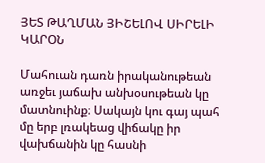ՅԵՏ ԹԱՂՄԱՆ ՅԻՇԵԼՈՎ ՍԻՐԵԼԻ ԿԱՐՕՆ

Մահուան դառն իրականութեան առջեւ յաճախ անխօսութեան կը մատնուինք։ Սակայն կու գայ պահ մը երբ լռակեաց վիճակը իր վախճանին կը հասնի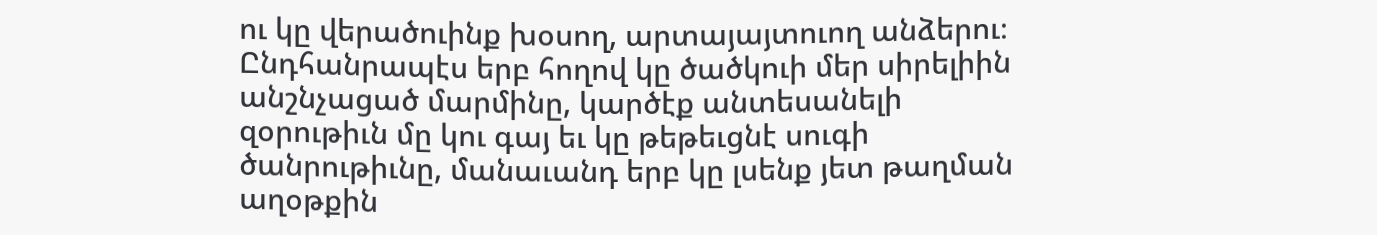ու կը վերածուինք խօսող, արտայայտուող անձերու։ Ընդհանրապէս երբ հողով կը ծածկուի մեր սիրելիին անշնչացած մարմինը, կարծէք անտեսանելի զօրութիւն մը կու գայ եւ կը թեթեւցնէ սուգի ծանրութիւնը, մանաւանդ երբ կը լսենք յետ թաղման աղօթքին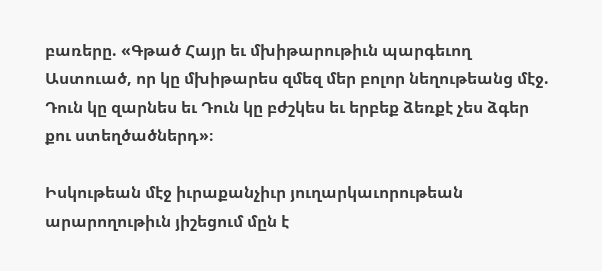բառերը. «Գթած Հայր եւ մխիթարութիւն պարգեւող Աստուած, որ կը մխիթարես զմեզ մեր բոլոր նեղութեանց մէջ. Դուն կը զարնես եւ Դուն կը բժշկես եւ երբեք ձեռքէ չես ձգեր քու ստեղծածներդ»։

Իսկութեան մէջ իւրաքանչիւր յուղարկաւորութեան արարողութիւն յիշեցում մըն է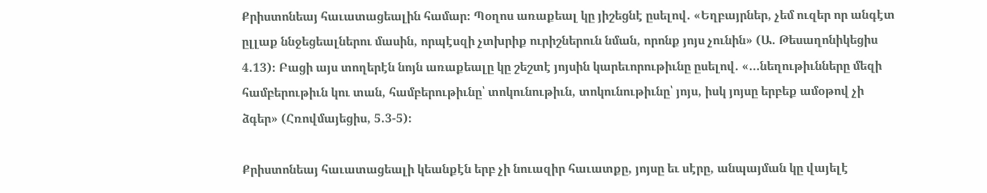Քրիստոնեայ հաւատացեալին համար։ Պօղոս առաքեալ կը յիշեցնէ ըսելով. «Եղբայրներ, չեմ ուզեր որ անգէտ ըլլաք ննջեցեալներու մասին, որպէսզի չտխրիք ուրիշներուն նման, որոնք յոյս չունին» (Ա. Թեսաղոնիկեցիս 4.13)։ Բացի այս տողերէն նոյն առաքեալը կը շեշտէ յոյսին կարեւորութիւնը ըսելով. «…նեղութիւնները մեզի համբերութիւն կու տան, համբերութիւնը՝ տոկունութիւն, տոկունութիւնը՝ յոյս, իսկ յոյսը երբեք ամօթով չի ձգեր» (Հռովմայեցիս, 5.3-5)։

Քրիստոնեայ հաւատացեալի կեանքէն երբ չի նուազիր հաւատքը, յոյսը եւ սէրը, անպայման կը վայելէ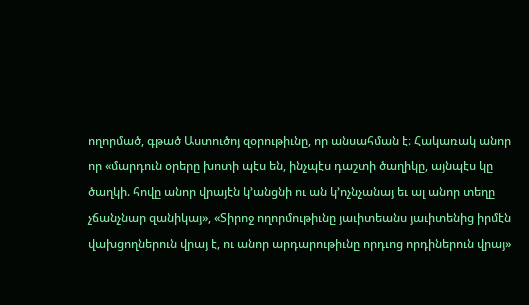ողորմած, գթած Աստուծոյ զօրութիւնը, որ անսահման է։ Հակառակ անոր որ «մարդուն օրերը խոտի պէս են, ինչպէս դաշտի ծաղիկը, այնպէս կը ծաղկի. հովը անոր վրայէն կ՚անցնի ու ան կ՚ոչնչանայ եւ ալ անոր տեղը չճանչնար զանիկայ», «Տիրոջ ողորմութիւնը յաւիտեանս յաւիտենից իրմէն վախցողներուն վրայ է, ու անոր արդարութիւնը որդւոց որդիներուն վրայ»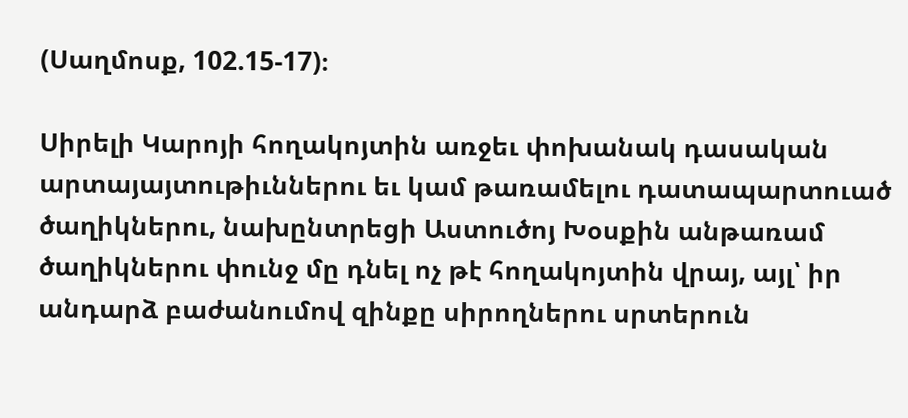(Սաղմոսք, 102.15-17)։

Սիրելի Կարոյի հողակոյտին առջեւ փոխանակ դասական արտայայտութիւններու եւ կամ թառամելու դատապարտուած ծաղիկներու, նախընտրեցի Աստուծոյ Խօսքին անթառամ ծաղիկներու փունջ մը դնել ոչ թէ հողակոյտին վրայ, այլ՝ իր անդարձ բաժանումով զինքը սիրողներու սրտերուն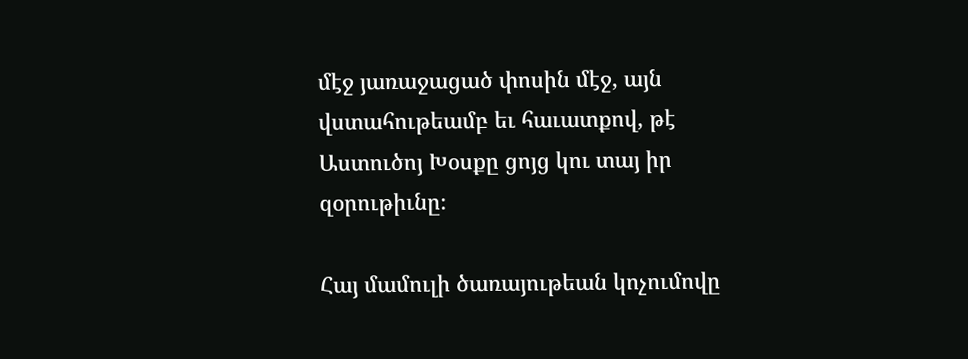մէջ յառաջացած փոսին մէջ, այն վստահութեամբ եւ հաւատքով, թէ Աստուծոյ Խօսքը ցոյց կու տայ իր զօրութիւնը։

Հայ մամուլի ծառայութեան կոչումովը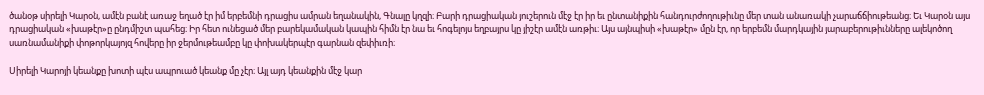ծանօթ սիրելի Կարօն, ամէն բանէ առաջ եղած էր իմ երբեմնի դրացիս ամրան եղանակին, Գնալը կղզի։ Բարի դրացիական յուշերուն մէջ էր իր եւ ընտանիքին հանդուրժողութիւնը մեր տան անառակի չարաճճիութեանց։ Եւ Կարօն այս դրացիական «խաթէր»ը ընդմիշտ պահեց։ Իր հետ ունեցած մեր բարեկամական կապին հիմն էր նա եւ հոգելոյս եղբայրս կը յիշէր ամէն առթիւ։ Այս այնպիսի «խաթէր» մըն էր, որ երբեմն մարդկային յարաբերութիւնները ալեկոծող սառնամանիքի փոթորկայոյզ հովերը իր ջերմութեամբը կը փոխակերպէր գարնան զեփիւռի։

Սիրելի Կարոյի կեանքը խոտի պէս ապրուած կեանք մը չէր։ Այլ այդ կեանքին մէջ կար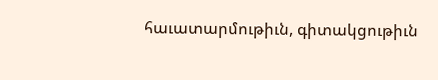հաւատարմութիւն, գիտակցութիւն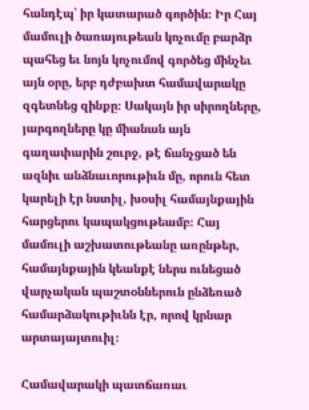հանդէպ՝ իր կատարած գործին։ Իր Հայ մամուլի ծառայութեան կոչումը բարձր պահեց եւ նոյն կոչումով գործեց մինչեւ այն օրը, երբ դժբախտ համավարակը զգետնեց զինքը։ Սակայն իր սիրողները, յարգողները կը միանան այն գաղափարին շուրջ, թէ ճանչցած են ազնիւ անձնաւորութիւն մը, որուն հետ կարելի էր նստիլ, խօսիլ համայնքային հարցերու կապակցութեամբ։ Հայ մամուլի աշխատութեանը առընթեր, համայնքային կեանքէ ներս ունեցած վարչական պաշտօններուն ընձեռած համարձակութիւնն էր, որով կրնար արտայայտուիլ։

Համավարակի պատճառաւ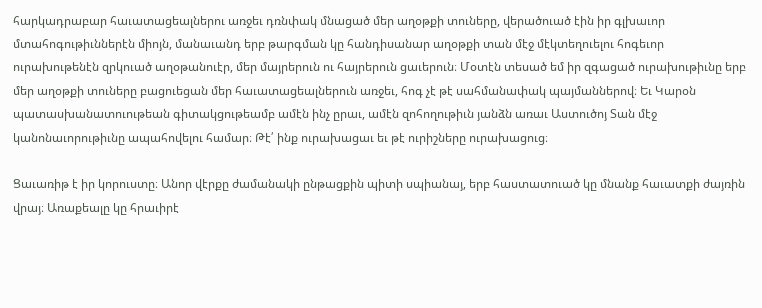հարկադրաբար հաւատացեալներու առջեւ դռնփակ մնացած մեր աղօթքի տուները, վերածուած էին իր գլխաւոր մտահոգութիւններէն միոյն, մանաւանդ երբ թարգման կը հանդիսանար աղօթքի տան մէջ մէկտեղուելու հոգեւոր ուրախութենէն զրկուած աղօթանուէր, մեր մայրերուն ու հայրերուն ցաւերուն։ Մօտէն տեսած եմ իր զգացած ուրախութիւնը երբ մեր աղօթքի տուները բացուեցան մեր հաւատացեալներուն առջեւ, հոգ չէ թէ սահմանափակ պայմաններով։ Եւ Կարօն պատասխանատուութեան գիտակցութեամբ ամէն ինչ ըրաւ, ամէն զոհողութիւն յանձն առաւ Աստուծոյ Տան մէջ կանոնաւորութիւնը ապահովելու համար։ Թէ՛ ինք ուրախացաւ եւ թէ ուրիշները ուրախացուց։

Ցաւառիթ է իր կորուստը։ Անոր վէրքը ժամանակի ընթացքին պիտի սպիանայ, երբ հաստատուած կը մնանք հաւատքի ժայռին վրայ։ Առաքեալը կը հրաւիրէ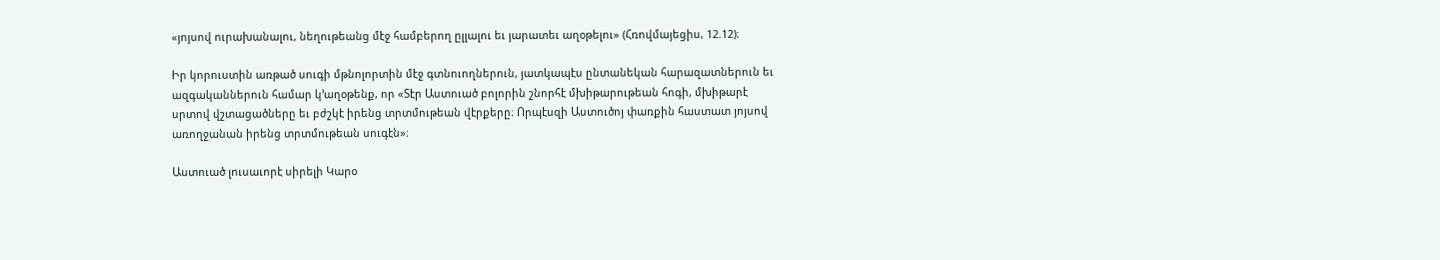«յոյսով ուրախանալու, նեղութեանց մէջ համբերող ըլլալու եւ յարատեւ աղօթելու» (Հռովմայեցիս, 12.12)։

Իր կորուստին առթած սուգի մթնոլորտին մէջ գտնուողներուն, յատկապէս ընտանեկան հարազատներուն եւ ազգականներուն համար կ՚աղօթենք, որ «Տէր Աստուած բոլորին շնորհէ մխիթարութեան հոգի, մխիթարէ սրտով վշտացածները եւ բժշկէ իրենց տրտմութեան վէրքերը։ Որպէսզի Աստուծոյ փառքին հաստատ յոյսով առողջանան իրենց տրտմութեան սուգէն»։

Աստուած լուսաւորէ սիրելի Կարօ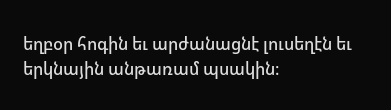եղբօր հոգին եւ արժանացնէ լուսեղէն եւ երկնային անթառամ պսակին։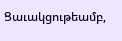Ցաւակցութեամբ,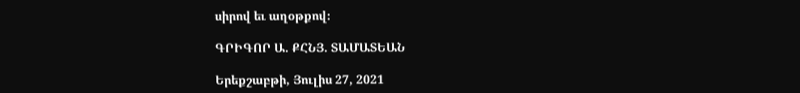սիրով եւ աղօթքով։

ԳՐԻԳՈՐ Ա. ՔՀՆՅ. ՏԱՄԱՏԵԱՆ

Երեքշաբթի, Յուլիս 27, 2021